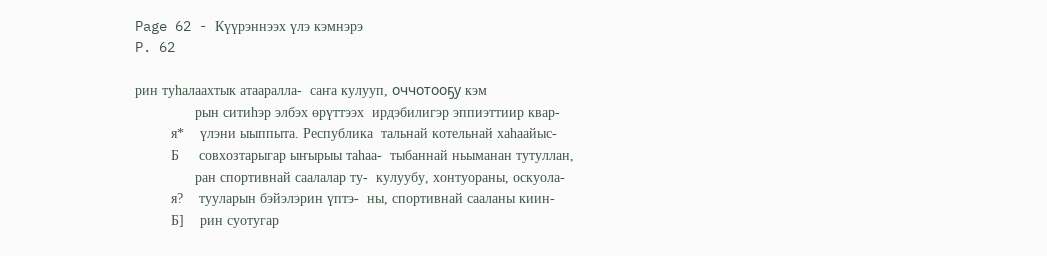Page 62 - Күүрэннээх үлэ кэмнэрэ
P. 62

рин туһалаахтык атааралла-  саҥа кулууп, оччотооҕу кэм
               рын ситиһэр элбэх өрүттээх  ирдэбилигэр эппиэттиир квар-
         я*    үлэни ыыппыта. Республика  тальнай котельнай хаһаайыс-
         Б     совхозтарыгар ыҥырыы таһаа-  тыбаннай ньыманан тутуллан,
               ран спортивнай саалалар ту-  кулуубу, хонтуораны, оскуола-
         я?    тууларын бэйэлэрин үптэ-  ны, спортивнай сааланы киин-
         Б]    рин суотугар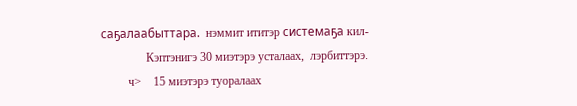саҕалаабыттара.  нэммит ититэр системаҕа кил-
               Кэптэнигэ 30 миэтэрэ усталаах,  лэрбиттэрэ.
         ч>    15 миэтэрэ туоралаах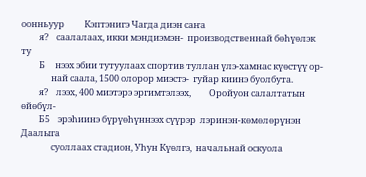оонньуур          Кэптэнигэ Чагда диэн саҥа
         я?    саалалаах, икки мэндиэмэн-  производственнай бөһүөлэк ту
         Б     нээх эбии тутуулаах спортив туллан үлэ-хамнас күөстүү ор-
               най саала, 1500 олорор миэстэ-  гуйар киинэ буолбута.
         я?    лээх, 400 миэтэрэ эргимтэлээх,         Оройуон салалтатын өйөбүл-
         Б5    эрэһиинэ бүрүөһүннээх сүүрэр  лэринэн-көмөлөрүнэн Даалыга
               суоллаах стадион, Уһун Күөлгэ,  начальнай оскуола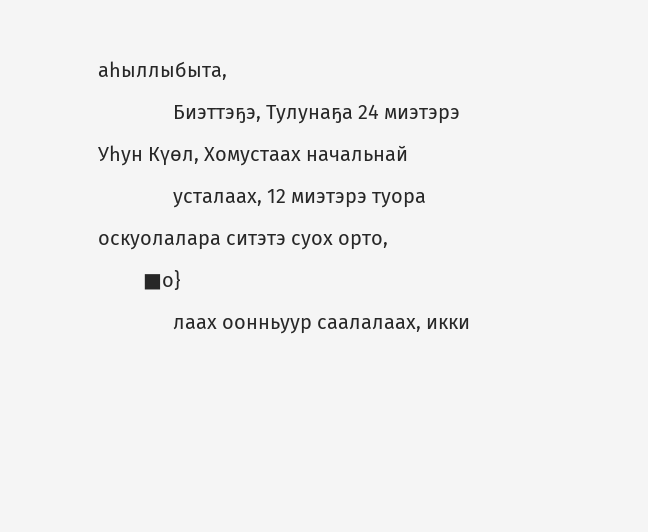аһыллыбыта,
               Биэттэҕэ, Тулунаҕа 24 миэтэрэ  Уһун Күөл, Хомустаах начальнай
               усталаах, 12 миэтэрэ туора оскуолалара ситэтэ суох орто,
         ■о}
               лаах оонньуур саалалаах, икки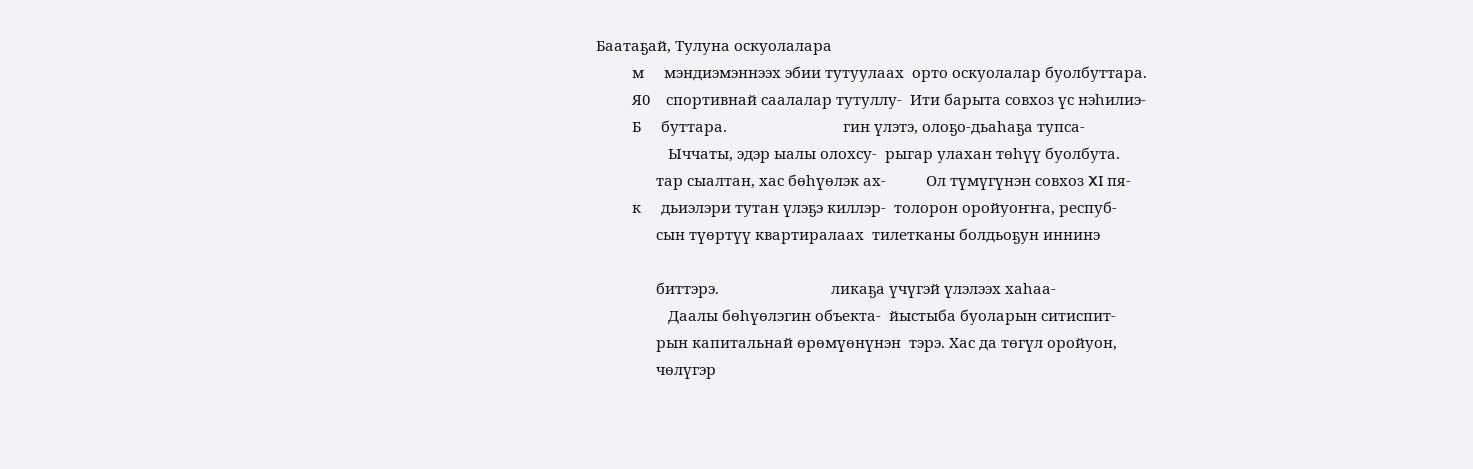Баатаҕай, Тулуна оскуолалара
         м     мэндиэмэннээх эбии тутуулаах  орто оскуолалар буолбуттара.
         Я0    спортивнай саалалар тутуллу-  Ити барыта совхоз үс нэһилиэ-
         Б     буттара.                             гин үлэтэ, олоҕо-дьаһаҕа тупса-
                  Ыччаты, эдэр ыалы олохсу-  рыгар улахан төһүү буолбута.
               тар сыалтан, хас бөһүөлэк ах-          Ол түмүгүнэн совхоз XI пя-
         к     дьиэлэри тутан үлэҕэ киллэр-  толорон оройуоҥҥа, респуб-
               сын түөртүү квартиралаах  тилетканы болдьоҕун иннинэ

               биттэрэ.                            ликаҕа үчүгэй үлэлээх хаһаа-
                  Даалы бөһүөлэгин объекта-  йыстыба буоларын ситиспит-
               рын капитальнай өрөмүөнүнэн  тэрэ. Хас да төгүл оройуон,
               чөлүгэр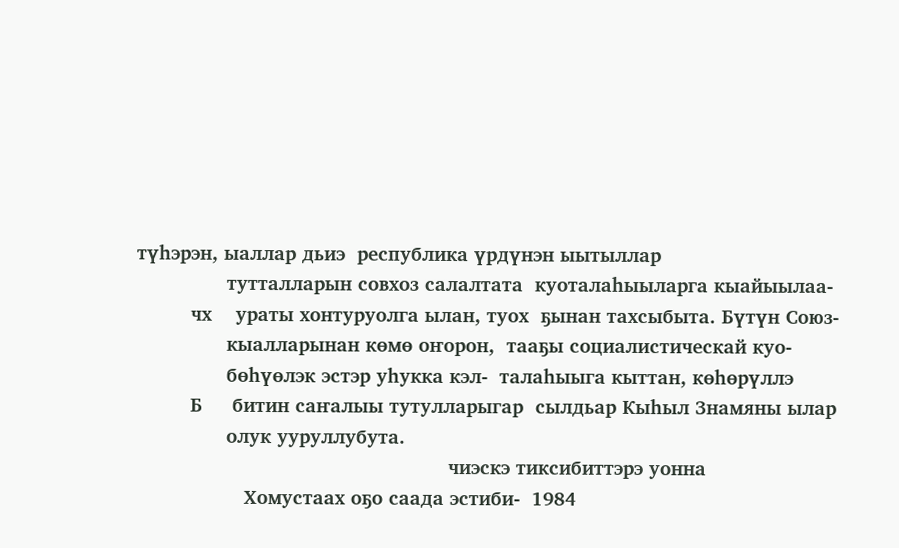түһэрэн, ыаллар дьиэ  республика үрдүнэн ыытыллар
               тутталларын совхоз салалтата  куоталаһыыларга кыайыылаа-
         чх    ураты хонтуруолга ылан, туох  ҕынан тахсыбыта. Бүтүн Союз-
               кыалларынан көмө оҥорон,  тааҕы социалистическай куо-
               бөһүөлэк эстэр уһукка кэл-  талаһыыга кыттан, көһөрүллэ
         Б     битин саҥалыы тутулларыгар  сылдьар Кыһыл Знамяны ылар
               олук ууруллубута.
                                                    чиэскэ тиксибиттэрэ уонна
                  Хомустаах оҕо саада эстиби-  1984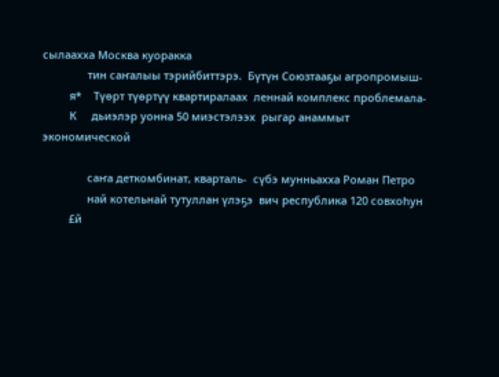сылаахха Москва куоракка
               тин саҥалыы тэрийбиттэрэ.  Бүтүн Союзтааҕы агропромыш-
         я*    Түөрт түөртүү квартиралаах  леннай комплекс проблемала-
         К     дьиэлэр уонна 50 миэстэлээх  рыгар анаммыт экономической

               саҥа деткомбинат, кварталь-  сүбэ мунньахха Роман Петро
               най котельнай тутуллан үлэҕэ  вич республика 120 совхоһун
         £й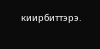киирбиттэрэ.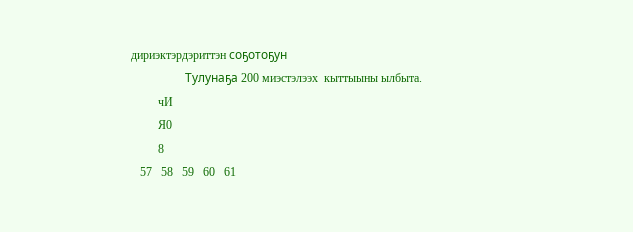дириэктэрдэриттэн соҕотоҕун
                  Тулунаҕа 200 миэстэлээх  кыттыыны ылбыта.
         чИ
         Я0
         8
   57   58   59   60   61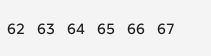62   63   64   65   66   67